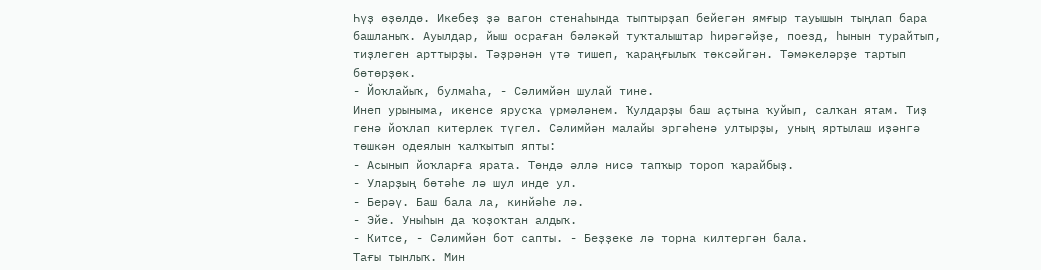Һүҙ өҙөлдө. Икебеҙ ҙә вагон стенаһында тыптырҙап бейегән ямғыр тауышын тыңлап бара башланыҡ. Ауылдар, йыш осраған бәләкәй туҡталыштар һирәгәйҙе, поезд, һынын турайтып, тиҙлеген арттырҙы. Тәҙрәнән үтә тишеп, ҡараңғылыҡ төксәйгән. Тәмәкеләрҙе тартып бөтөрҙөк.
- Йоҡлайыҡ, булмаһа, - Сәлимйән шулай тине.
Инеп урыныма, икенсе ярусҡа үрмәләнем. Ҡулдарҙы баш аҫтына ҡуйып, салҡан ятам. Тиҙ генә йоҡлап китерлек түгел. Сәлимйән малайы эргәһенә ултырҙы, уның яртылаш иҙәнгә төшкән одеялын ҡалҡытып япты:
- Асынып йоҡларға ярата. Төндә әллә нисә тапҡыр тороп ҡарайбыҙ.
- Уларҙың бөтәһе лә шул инде ул.
- Берәү. Баш бала ла, кинйәһе лә.
- Эйе. Уныһын да ҡоҙоҡтан алдыҡ.
- Китсе, - Сәлимйән бот сапты. - Беҙҙеке лә торна килтергән бала.
Тағы тынлыҡ. Мин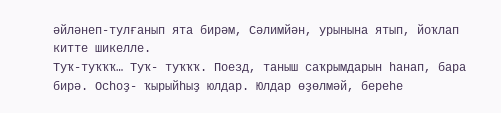әйләнеп-тулғанып ята бирәм, Сәлимйән, урынына ятып, йоҡлап китте шикелле.
Туҡ-туҡҡҡ… Туҡ- туҡҡҡ. Поезд, таныш саҡрымдарын һанап, бара бирә. Осһоҙ- ҡырыйһыҙ юлдар. Юлдар өҙөлмәй, береһе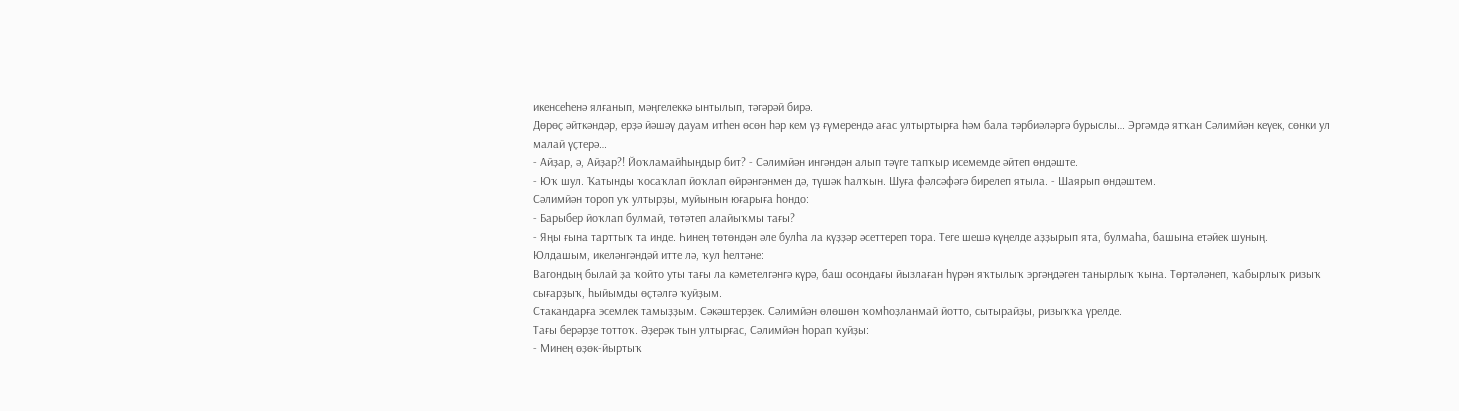икенсеһенә ялғанып, мәңгелеккә ынтылып, тәгәрәй бирә.
Дөрөҫ әйткәндәр, ерҙә йәшәү дауам итһен өсөн һәр кем үҙ ғүмерендә ағас ултыртырға һәм бала тәрбиәләргә бурыслы… Эргәмдә ятҡан Сәлимйән кеүек, сөнки ул малай үҫтерә…
- Айҙар, ә, Айҙар?! Йоҡламайһыңдыр бит? - Сәлимйән ингәндән алып тәүге тапҡыр исемемде әйтеп өндәште.
- Юҡ шул. Ҡатынды ҡосаҡлап йоҡлап өйрәнгәнмен дә, түшәк һалҡын. Шуға фәлсәфәгә бирелеп ятыла. - Шаярып өндәштем.
Сәлимйән тороп уҡ ултырҙы, муйынын юғарыға һондо:
- Барыбер йоҡлап булмай, төтәтеп алайыҡмы тағы?
- Яңы ғына тарттыҡ та инде. Һинең төтөндән әле булһа ла күҙҙәр әсеттереп тора. Теге шешә күңелде аҙҙырып ята, булмаһа, башына етәйек шуның.
Юлдашым, икеләнгәндәй итте лә, ҡул һелтәне:
Вагондың былай ҙа ҡойто уты тағы ла кәметелгәнгә күрә, баш осондағы йызлаған һүрән яҡтылыҡ эргәңдәген танырлыҡ ҡына. Төртәләнеп, ҡабырлыҡ ризыҡ сығарҙыҡ, һыйымды өҫтәлгә ҡуйҙым.
Стакандарға эсемлек тамыҙҙым. Сәкәштерҙек. Сәлимйән өлөшөн ҡомһоҙланмай йотто, сытырайҙы, ризыҡҡа үрелде.
Тағы берәрҙе тоттоҡ. Әҙерәк тын ултырғас, Сәлимйән һорап ҡуйҙы:
- Минең өҙөк-йыртыҡ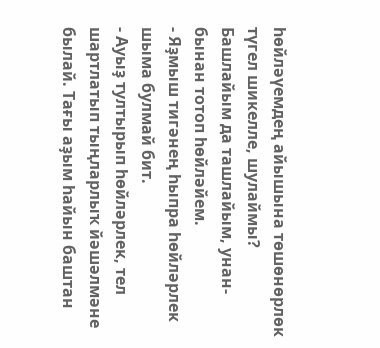һөйләүемдең айышына төшөнөрлөк түгел шикелле, шулаймы? Башлайым да ташлайым, унан-бынан тотоп һөйләйем.
- Яҙмыш тигәнең һыпра һөйләрлек шыма булмай бит.
- Ауыҙ тултырып һөйләрлек, тел шартлатып тыңларлыҡ йәшәлмәне былай. Тағы аҙым һайын баштан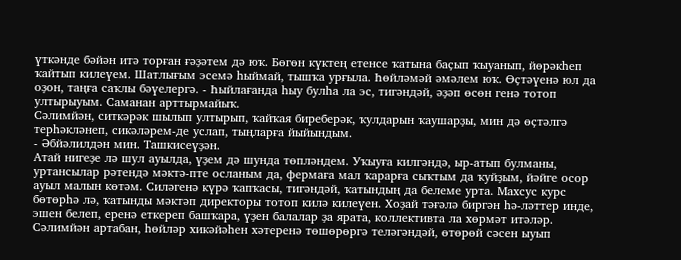үткәнде бәйән итә торған ғәҙәтем дә юҡ. Бөгөн күктең етенсе ҡатына баҫып ҡыуанып, йөрәкһеп ҡайтып килеүем. Шатлығым эсемә һыймай, тышҡа урғыла. Һөйләмәй әмәлем юҡ. Өҫтәүенә юл да оҙон, таңға саҡлы бәүелергә. - Һыйлағанда һыу булһа ла эс, тигәндәй, әҙәп өсөн генә тотоп ултырыуым. Саманан арттырмайыҡ.
Сәлимйән, ситкәрәк шылып ултырып, ҡайҡая биреберәк, ҡулдарын ҡаушарҙы, мин дә өҫтәлгә терһәкләнеп, сикәләрем-де услап, тыңларға йыйындым.
- Әбйәлилдән мин. Ташкисеүҙән.
Атай нигеҙе лә шул ауылда, үҙем дә шунда төпләндем. Уҡыуға килгәндә, ыр-атып булманы, уртансылар рәтендә мәктә-пте осланым да, фермаға мал ҡарарға сыҡтым да ҡуйҙым, йәйге осор ауыл малын көтәм. Силәгенә күрә ҡапҡасы, тигәндәй, ҡатындың да белеме урта. Махсус курс бөтөрһә лә, ҡатынды мәктәп директоры тотоп килә килеүен. Хоҙай тәғәлә биргән һә-ләттер инде, эшен белеп, еренә еткереп башҡара, үҙен балалар ҙа ярата, коллективта ла хөрмәт итәләр.
Сәлимйән артабан, һөйләр хикәйәһен хәтеренә төшөрөргә теләгәндәй, өтөрөй сәсен ыуып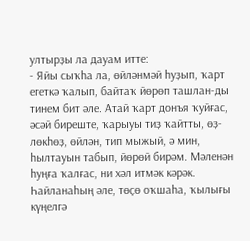ултырҙы ла дауам итте:
- Яйы сыҡһа ла, өйләнмәй һуҙып, ҡарт егеткә ҡалып, байтаҡ йөрөп ташлан-ды тинем бит әле. Атай ҡарт донъя ҡуйғас, әсәй биреште, ҡарыуы тиҙ ҡайтты, өҙ-лөкһөҙ, өйлән, тип мыжый, ә мин, һылтауын табып, йөрөй бирәм. Мәленән һуңға ҡалғас, ни хәл итмәк кәрәк. Һайланаһың әле, төҫө оҡшаһа, ҡылығы күңелгә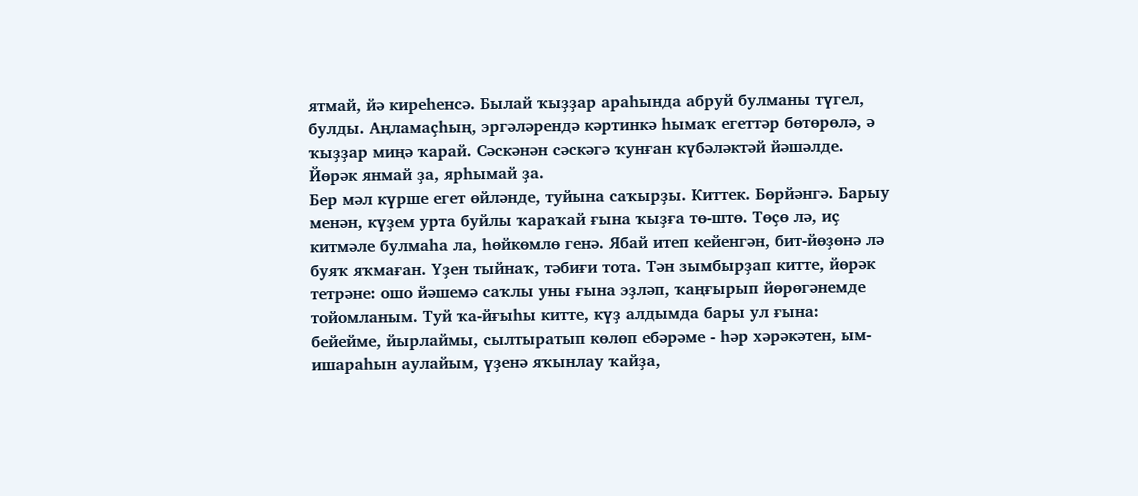ятмай, йә киреһенсә. Былай ҡыҙҙар араһында абруй булманы түгел, булды. Аңламаҫһың, эргәләрендә кәртинкә һымаҡ егеттәр бөтөрөлә, ә ҡыҙҙар миңә ҡарай. Сәскәнән сәскәгә ҡунған күбәләктәй йәшәлде. Йөрәк янмай ҙа, ярһымай ҙа.
Бер мәл күрше егет өйләнде, туйына саҡырҙы. Киттек. Бөрйәнгә. Барыу менән, күҙем урта буйлы ҡараҡай ғына ҡыҙға тө-штө. Төҫө лә, иҫ китмәле булмаһа ла, һөйкөмлө генә. Ябай итеп кейенгән, бит-йөҙөнә лә буяҡ яҡмаған. Үҙен тыйнаҡ, тәбиғи тота. Тән зымбырҙап китте, йөрәк тетрәне: ошо йәшемә саҡлы уны ғына эҙләп, ҡаңғырып йөрөгәнемде тойомланым. Туй ҡа-йғыһы китте, күҙ алдымда бары ул ғына: бейейме, йырлаймы, сылтыратып көлөп ебәрәме - һәр хәрәкәтен, ым-ишараһын аулайым, үҙенә яҡынлау ҡайҙа,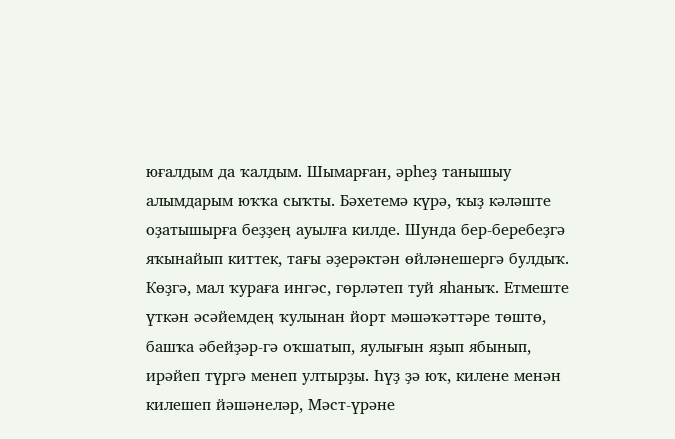юғалдым да ҡалдым. Шымарған, әрһеҙ танышыу алымдарым юҡҡа сыҡты. Бәхетемә күрә, ҡыҙ кәләште оҙатышырға беҙҙең ауылға килде. Шунда бер-беребеҙгә яҡынайып киттек, тағы әҙерәктән өйләнешергә булдыҡ. Көҙгә, мал ҡураға ингәс, гөрләтеп туй яһаныҡ. Етмеште үткән әсәйемдең ҡулынан йорт мәшәҡәттәре төштө, башҡа әбейҙәр-гә оҡшатып, яулығын яҙып ябынып, ирәйеп түргә менеп ултырҙы. Һүҙ ҙә юҡ, килене менән килешеп йәшәнеләр, Мәст-үрәне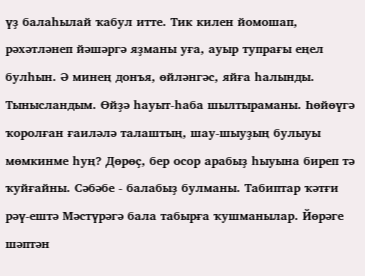үҙ балаһылай ҡабул итте. Тик килен йомошап, рәхәтләнеп йәшәргә яҙманы уға, ауыр тупрағы еңел булһын. Ә минең донъя, өйләнгәс, яйға һалынды. Тынысландым. Өйҙә һауыт-һаба шылтыраманы. Һөйөүгә ҡоролған ғаиләлә талаштың, шау-шыуҙың булыуы мөмкинме һуң? Дөрөҫ, бер осор арабыҙ һыуына биреп тә ҡуйғайны. Сәбәбе - балабыҙ булманы. Табиптар ҡәтғи рәү-ештә Мәстүрәгә бала табырға ҡушманылар. Йөрәге шәптән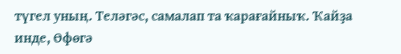түгел уның. Теләгәс, самалап та ҡарағайныҡ. Ҡайҙа инде, Өфөгә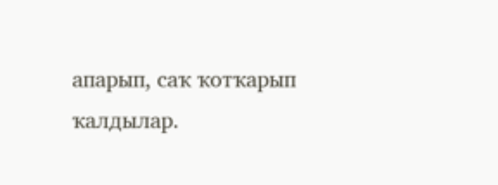апарып, саҡ ҡотҡарып ҡалдылар.